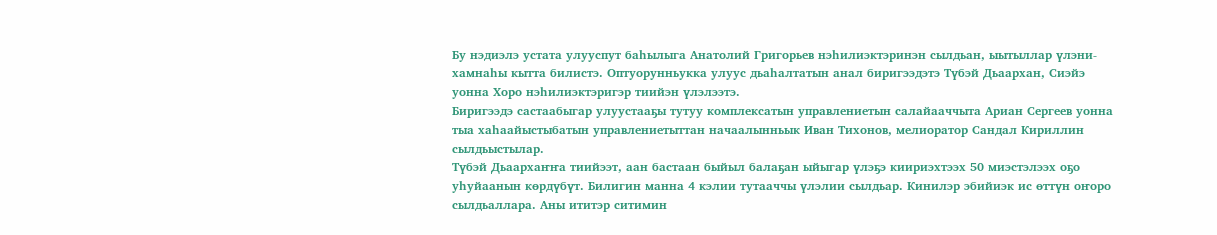Бу нэдиэлэ устата улууспут баһылыга Анатолий Григорьев нэһилиэктэринэн сылдьан, ыытыллар үлэни-хамнаһы кытта билистэ. Оптуорунньукка улуус дьаһалтатын анал биригээдэтэ Түбэй Дьаархан, Сиэйэ уонна Хоро нэһилиэктэригэр тиийэн үлэлээтэ.
Биригээдэ састаабыгар улуустааҕы тутуу комплексатын управлениетын салайааччыта Ариан Сергеев уонна тыа хаһаайыстыбатын управлениетыттан начаалынньык Иван Тихонов, мелиоратор Сандал Кириллин сылдьыстылар.
Түбэй Дьаархаҥҥа тиийээт, аан бастаан быйыл балаҕан ыйыгар үлэҕэ киириэхтээх 50 миэстэлээх оҕо уһуйаанын көрдүбүт. Билигин манна 4 кэлии тутааччы үлэлии сылдьар. Кинилэр эбийиэк ис өттүн оҥоро сылдьаллара. Аны ититэр ситимин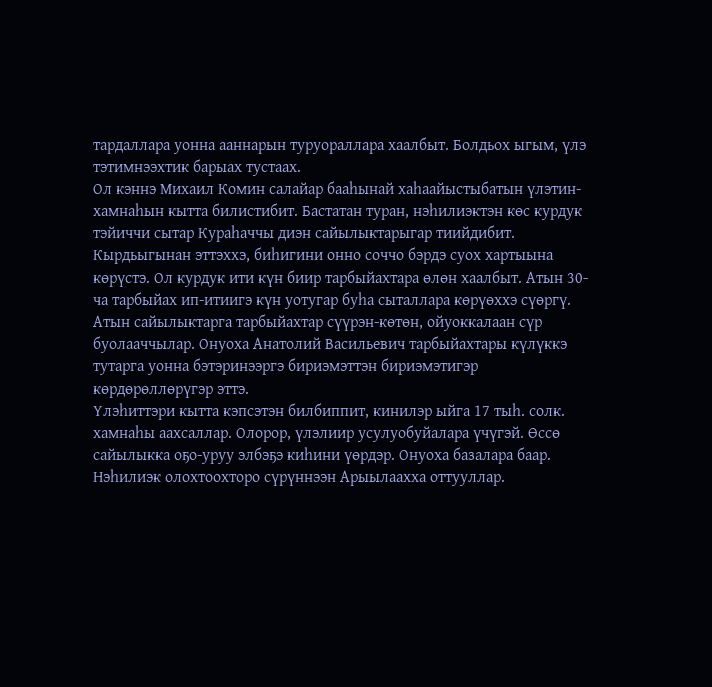тардаллара уонна ааннарын туруораллара хаалбыт. Болдьох ыгым, үлэ тэтимнээхтик барыах тустаах.
Ол кэннэ Михаил Комин салайар бааһынай хаһаайыстыбатын үлэтин-хамнаһын кытта билистибит. Бастатан туран, нэһилиэктэн көс курдук тэйиччи сытар Кураһаччы диэн сайылыктарыгар тиийдибит. Кырдьыгынан эттэххэ, биһигини онно соччо бэрдэ суох хартыына көрүстэ. Ол курдук ити күн биир тарбыйахтара өлөн хаалбыт. Атын 30-ча тарбыйах ип-итиигэ күн уотугар буһа сыталлара көрүөххэ сүөргү. Атын сайылыктарга тарбыйахтар сүүрэн-көтөн, ойуоккалаан сүр буолааччылар. Онуоха Анатолий Васильевич тарбыйахтары күлүккэ тутарга уонна бэтэринээргэ бириэмэттэн бириэмэтигэр көрдөрөллөрүгэр эттэ.
Үлэһиттэри кытта кэпсэтэн билбиппит, кинилэр ыйга 17 тыһ. солк. хамнаһы аахсаллар. Олорор, үлэлиир усулуобуйалара үчүгэй. Өссө сайылыкка оҕо-уруу элбэҕэ киһини үөрдэр. Онуоха базалара баар.
Нэһилиэк олохтоохторо сүрүннээн Арыылаахха оттууллар.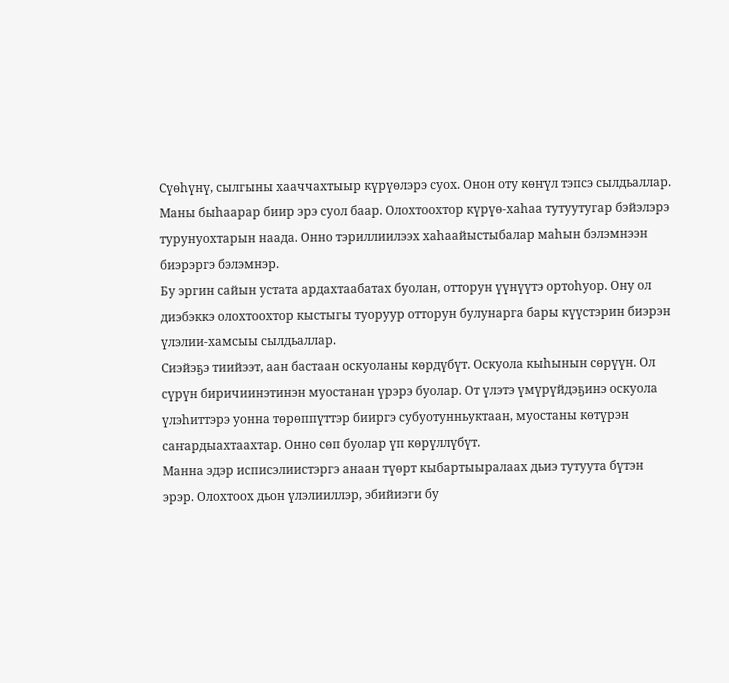Сүөһүнү, сылгыны хааччахтыыр күрүөлэрэ суох. Онон оту көҥүл тэпсэ сылдьаллар. Маны быһаарар биир эрэ суол баар. Олохтоохтор күрүө-хаһаа тутуутугар бэйэлэрэ турунуохтарын наада. Онно тэриллиилээх хаһаайыстыбалар маһын бэлэмнээн биэрэргэ бэлэмнэр.
Бу эргин сайын устата ардахтаабатах буолан, отторун үүнүүтэ ортоһуор. Ону ол диэбэккэ олохтоохтор кыстыгы туоруур отторун булунарга бары күүстэрин биэрэн үлэлии-хамсыы сылдьаллар.
Сиэйэҕэ тиийээт, аан бастаан оскуоланы көрдүбүт. Оскуола кыһынын сөрүүн. Ол сүрүн биричиинэтинэн муостанан үрэрэ буолар. От үлэтэ үмүрүйдэҕинэ оскуола үлэһиттэрэ уонна төрөппүттэр бииргэ субуотунньуктаан, муостаны көтүрэн саҥардыахтаахтар. Онно сөп буолар үп көрүллүбүт.
Манна эдэр исписэлиистэргэ анаан түөрт кыбартыыралаах дьиэ тутуута бүтэн эрэр. Олохтоох дьон үлэлииллэр, эбийиэги бу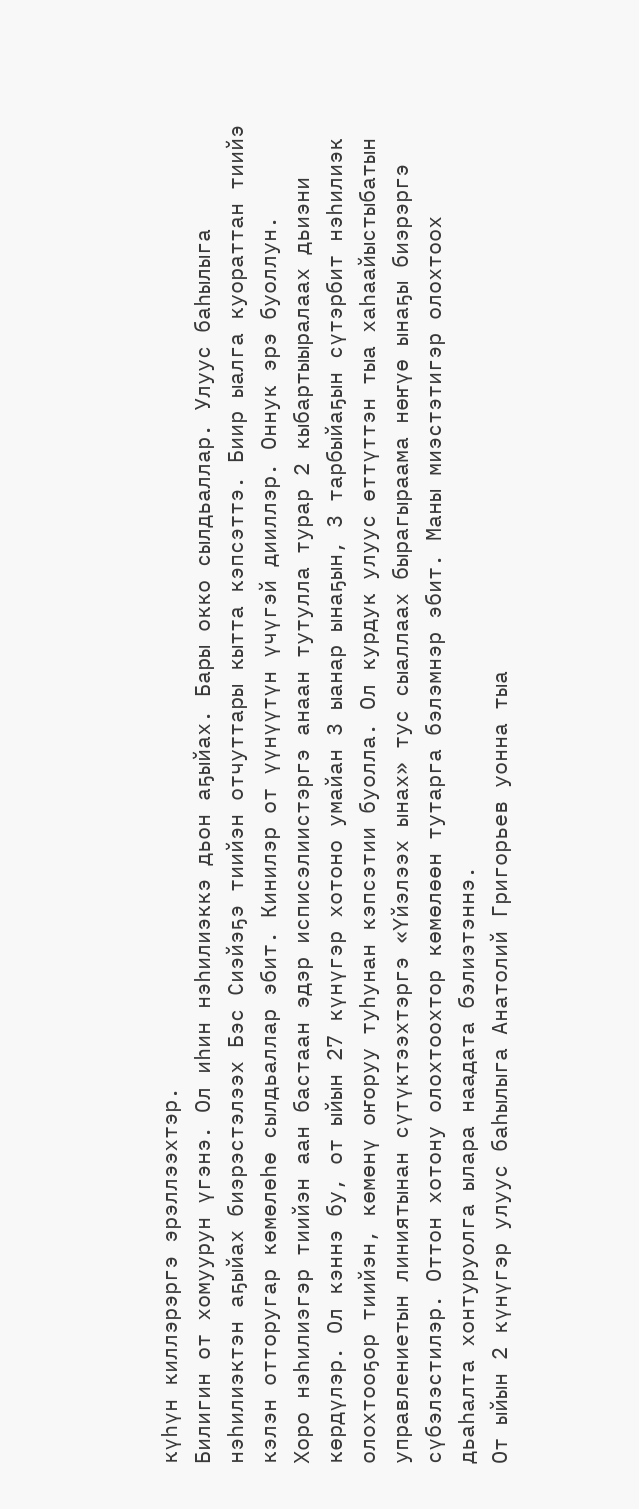күһүн киллэрэргэ эрэллээхтэр.
Билигин от хомуурун үгэнэ. Ол иһин нэһилиэккэ дьон аҕыйах. Бары окко сылдьаллар. Улуус баһылыга нэһилиэктэн аҕыйах биэрэстэлээх Бэс Сиэйэҕэ тиийэн отчуттары кытта кэпсэттэ. Биир ыалга куораттан тиийэ кэлэн отторугар көмөлөһө сылдьаллар эбит. Кинилэр от үүнүүтүн үчүгэй дииллэр. Оннук эрэ буоллун.
Хоро нэһилиэгэр тиийэн аан бастаан эдэр исписэлиистэргэ анаан тутулла турар 2 кыбартыыралаах дьиэни көрдүлэр. Ол кэннэ бу, от ыйын 27 күнүгэр хотоно умайан 3 ыанар ынаҕын, 3 тарбыйаҕын сүтэрбит нэһилиэк олохтооҕор тиийэн, көмөнү оҥоруу туһунан кэпсэтии буолла. Ол курдук улуус өттүттэн тыа хаһаайыстыбатын управлениетын линиятынан сүтүктээхтэргэ «Үйэлээх ынах» тус сыаллаах бырагыраама нөҥүө ынаҕы биэрэргэ сүбэлэстилэр. Оттон хотону олохтоохтор көмөлөөн тутарга бэлэмнэр эбит. Маны миэстэтигэр олохтоох дьаһалта хонтуруолга ылара наадата бэлиэтэннэ.
От ыйын 2 күнүгэр улуус баһылыга Анатолий Григорьев уонна тыа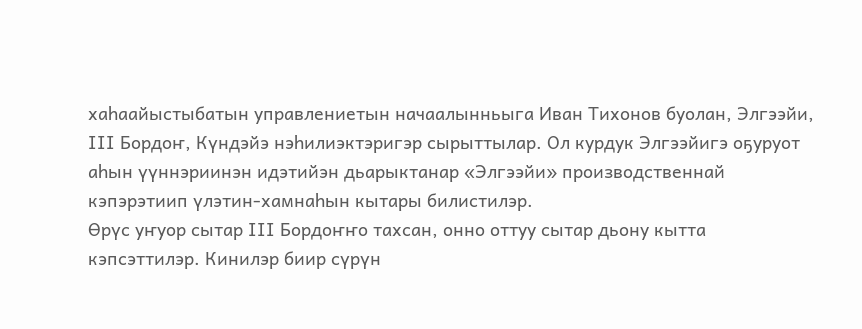хаһаайыстыбатын управлениетын начаалынньыга Иван Тихонов буолан, Элгээйи, III Бордоҥ, Күндэйэ нэһилиэктэригэр сырыттылар. Ол курдук Элгээйигэ оҕуруот аһын үүннэриинэн идэтийэн дьарыктанар «Элгээйи» производственнай кэпэрэтиип үлэтин-хамнаһын кытары билистилэр.
Өрүс уҥуор сытар III Бордоҥҥо тахсан, онно оттуу сытар дьону кытта кэпсэттилэр. Кинилэр биир сүрүн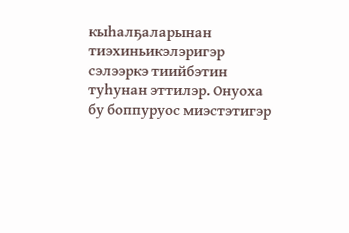кыһалҕаларынан тиэхиньикэлэригэр сэлээркэ тиийбэтин туһунан эттилэр. Онуоха бу боппуруос миэстэтигэр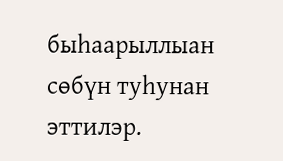быһаарыллыан сөбүн туһунан эттилэр.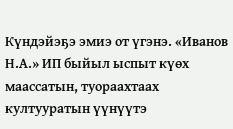Күндэйэҕэ эмиэ от үгэнэ. «Иванов Н.А.» ИП быйыл ыспыт күөх маассатын, туораахтаах култууратын үүнүүтэ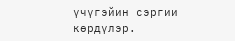үчүгэйин сэргии көрдүлэр.